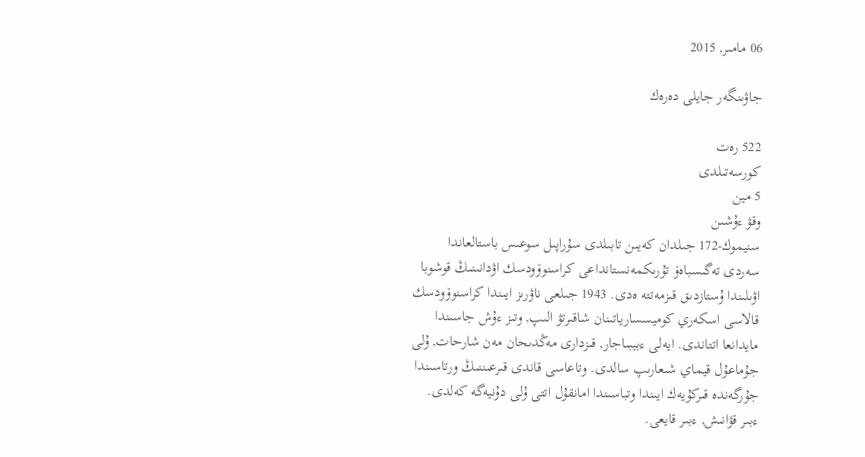06 مامىر, 2015

جاۋىنگەر جايلى دەرەك

522 رەت
كورسەتىلدى
5 مين
وقۋ ءۇشىن
سنيموك-172 جىلدان كەيىن تابىلدى سۇراپىل سوعىس باستالعاندا سەردى تەگىسباەۆ تۇرىكمەنستانداعى كراسنوۆودسك اۋدانىنىڭ قوشوبا اۋىلىندا ۇستازدىق قىزمەتتە ەدى. 1943 جىلعى ناۋرىز ايىندا كراسنوۆودسك قالاسى اسكەري كوميسسارياتىنان شاقىرتۋ الىپ, وتىز ءۇش جاسىندا مايدانعا اتتاندى. ايەلى ءبيبىاجار, قىزدارى مەڭدىحان مەن شارحات, ۇلى جۇماعۇل قيماي شىعارىپ سالدى. وتاعاسى قاندى قىرعىننىڭ ورتاسىندا جۇرگەندە قىركۇيەك ايىندا وتباسىندا امانقۇل اتتى ۇلى دۇنيەگە كەلدى. ءبىر قۋانىش, ءبىر قايعى.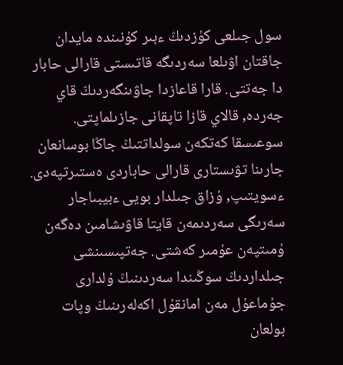سول جىلعى كۇزدىڭ ءبىر كۇنىندە مايدان جاقتان اۋىلعا سەردىگە قاتىستى قارالى حابار دا جەتتى. قارا قاعازدا جاۋىنگەردىڭ قاي جەردە, قالاي قازا تاپقانى جازىلماپتى. سوعىسقا كەتكەن سولداتتىڭ جاڭا بوسانعان جارىنا تۋىستارى قارالى حاباردى ەستىرتپەدى. ءسويتىپ, ۇزاق جىلدار بويى ءبيبىاجار سەرىگى سەردىمەن قايتا قاۋىشامىن دەگەن ۇمىتپەن عۇمىر كەشتى. جەتپىسىنشى جىلداردىڭ سوڭىندا سەردىنىڭ ۇلدارى جۇماعۇل مەن امانقۇل اكەلەرىنىڭ وپات بولعان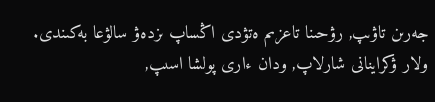جەرىن تاۋىپ, رۋحىنا تاعزىم ەتۋدى اڭساپ ىزدەۋ سالۋعا بەكىندى. ولار ۋكراينانى شارلاپ, ودان ءارى پولشا اسىپ,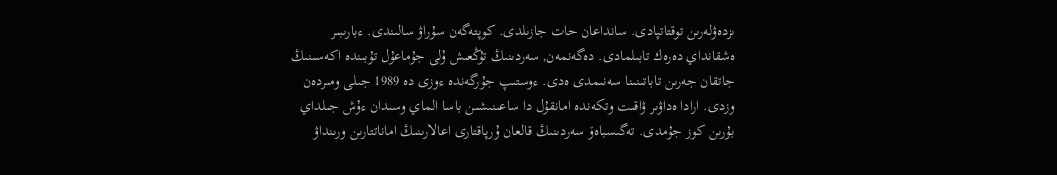ىزدەۋلەرىن توقتاتپادى. سانداعان حات جازىلدى. كوپتەگەن سۇراۋ سالىندى. ءبارىبىر ەشقانداي دەرەك تابىلمادى. دەگەنمەن, سەردىنىڭ تۇڭعىش ۇلى جۇماعۇل تۇبىندە اكەسىنىڭ جاتقان جەرىن تاباتىنىنا سەنىمدى ەدى. ءوستىپ جۇرگەندە ءوزى دە 1989 جىلى ومىردەن وزدى. ارادا ەداۋىر ۋاقىت وتكەندە امانقۇل دا ساعىنىشىن باسا الماي وسىدان ءۇش جىلداي بۇرىن كوز جۇمدى. تەگىسباەۆ سەردىنىڭ قالعان ۇرپاقتارى اعالارىنىڭ اماناتتارىن ورىنداۋ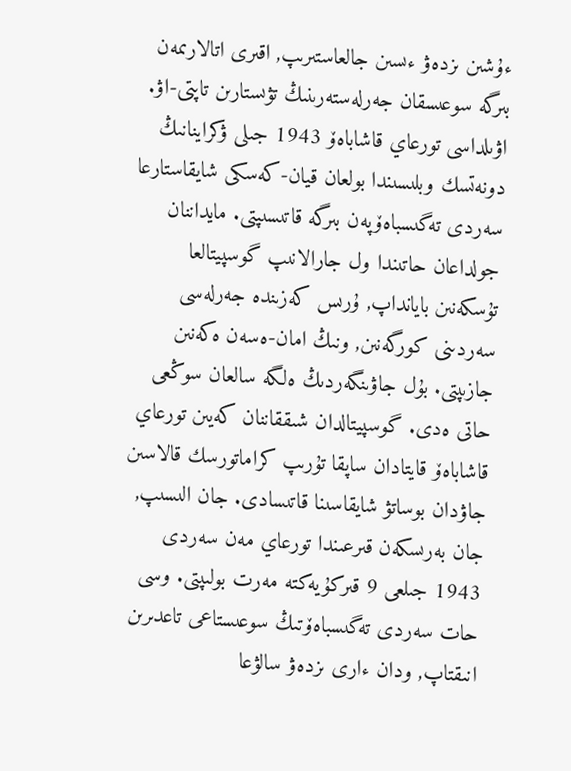ءۇشىن ىزدەۋ ءىسىن جالعاستىرىپ, اقىرى اتالارىمەن بىرگە سوعىسقان جەرلەستەرىنىڭ تۋىستارىن تاپتى-اۋ. اۋىلداسى تورعاي قاشاباەۆ 1943 جىلى ۋكراينانىڭ دونەتسك وبلىسىندا بولعان قيان-كەسكى شايقاستارعا سەردى تەگىسباەۆپەن بىرگە قاتىسىپتى. مايداننان جولداعان حاتىندا ول جارالانىپ گوسپيتالعا تۇسكەنىن بايانداپ, ۇرىس كەزىندە جەرلەسى سەردىنى كورگەنىن, ونىڭ امان-ەسەن ەكەنىن جازىپتى. بۇل جاۋىنگەردىڭ ەلگە سالعان سوڭعى حاتى ەدى. گوسپيتالدان شىققاننان كەيىن تورعاي قاشاباەۆ قايتادان ساپقا تۇرىپ كراماتورسك قالاسىن جاۋدان بوساتۋ شايقاسىنا قاتىسادى. جان الىسىپ, جان بەرىسكەن قىرعىندا تورعاي مەن سەردى 1943 جىلعى 9 قىركۇيەكتە مەرت بولىپتى. وسى حات سەردى تەگىسباەۆتىڭ سوعىستاعى تاعدىرىن انىقتاپ, ودان ءارى ىزدەۋ سالۋعا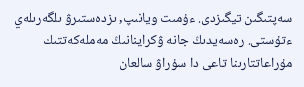سەپتىگىن تيگىزدى. ءۇمىت ويانىپ, ىزدەستىرۋ ىلگەرىلەي ءتۇستى. رەسەيدىڭ جانە ۋكراينانىڭ مەملەكەتتىك مۇراعاتتارىنا تاعى دا سۇراۋ سالعان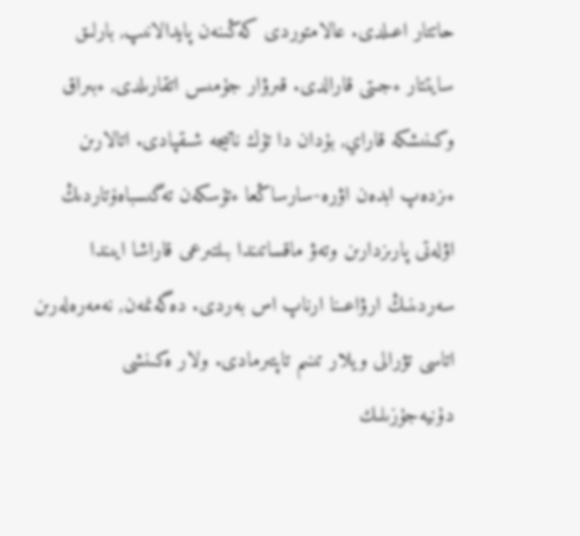حاتتار اعىلدى. عالامتوردى كەڭىنەن پايدالانىپ, بارلىق سايتتار ءجىتى قارالدى. قىرۋار جۇمىس اتقارىلدى, ءبىراق وكىنىشكە قاراي, بۇدان دا تۇك ناتيجە شىقپادى. اتالارىن ءىزدەپ ابدەن اۋرە-سارساڭعا ءتۇسكەن تەگىسباەۆتاردىڭ اۋلەتى پارىزدارىن وتەۋ ماقساتىندا بىلتىرعى قاراشا ايىندا سەردىنىڭ ارۋاعىنا ارناپ اس بەردى. دەگەنمەن, نەمەرەلەرىن اتاسى تۋرالى ويلار تىنىم تاپتىرمادى. ولار ەكىنشى دۇنيەجۇزىلىك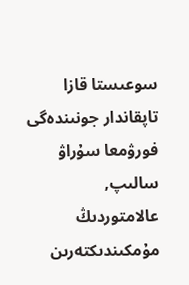سوعىستا قازا تاپقاندار جونىندەگى فورۋمعا سۇراۋ سالىپ, عالامتوردىڭ مۇمكىندىكتەرىن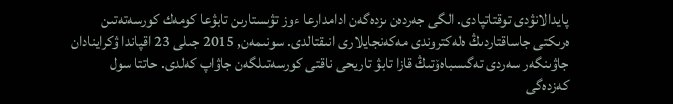پايدالانۋدى توقتاتپادى. الگى جەردەن ىزدەگەن ادامدارعا ءوز تۋىستارىن تابۋعا كومەك كورسەتەتىن ەرىكتى جاساقتاردىڭ ەلەكتروندى مەكەنجايلارى انىقتالدى. سونىمەن, 2015 جىلى 23 اقپاندا ۋكراينادان جاۋىنگەر سەردى تەگىسباەۆتىڭ قازا تابۋ تاريحى ناقتى كورسەتىلگەن جاۋاپ كەلدى. حاتتا سول كەزدەگى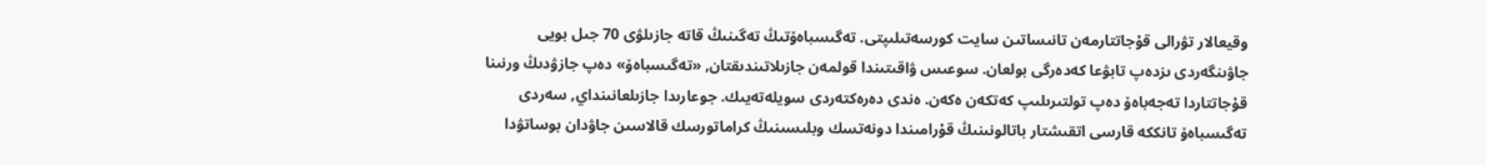وقيعالار تۋرالى قۇجاتتارمەن تانىساتىن سايت كورسەتىلىپتى. تەگىسباەۆتىڭ تەگىنىڭ قاتە جازىلۋى 70 جىل بويى جاۋىنگەردى ىزدەپ تابۋعا كەدەرگى بولعان. سوعىس ۋاقىتىندا قولمەن جازىلاتىندىقتان, «تەگىسباەۆ» دەپ جازۋدىڭ ورنىنا قۇجاتتاردا تەجەباەۆ دەپ تولتىرىلىپ كەتكەن ەكەن. ەندى دەرەكتەردى سويلەتەيىك. جوعارىدا جازىلعانىنداي, سەردى تەگىسباەۆ تانككە قارسى اتقىشتار باتالونىنىڭ قۇرامىندا دونەتسك وبلىسىنىڭ كراماتورسك قالاسىن جاۋدان بوساتۋدا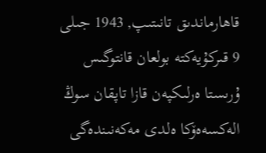قاھارماندىق تانىتىپ, 1943 جىلى 9 قىركۇيەكتە بولعان قانتوگىس ۇرىستا ەرلىكپەن قازا تاپقان سوڭ الەكسەەۆكا ەلدى مەكەنىندەگى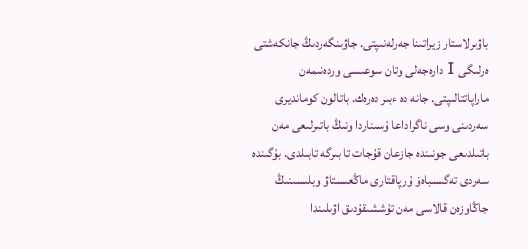باۋىرلاستار زيراتىنا جەرلەنىپتى. جاۋىنگەردىڭ جانكەشتى ەرلىگى I دارەجەلى وتان سوعىسى وردەنىمەن ماراپاتتالىپتى. جانە دە ءبىر دەرەك. باتالون كومانديرى سەردىنى وسى ناگراداعا ۇسىناردا ونىڭ باتىرلىعى مەن باتىلدىعى جونىندە جازعان قۇجات تا بىرگە تابىلدى. بۇگىندە سەردى تەگىسباەۆ ۇرپاقتارى ماڭعىستاۋ وبلىسىنىڭ جاڭاوزەن قالاسى مەن تۇششىقۇدىق اۋىلىندا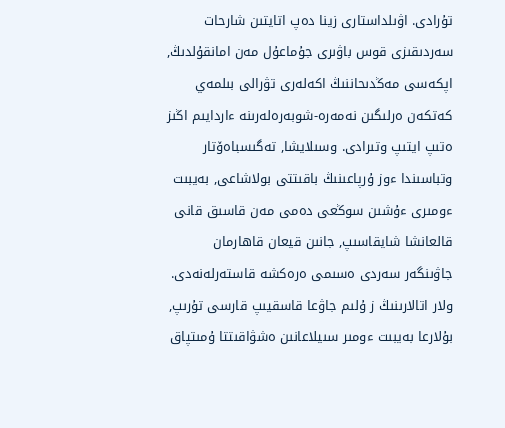تۇرادى. اۋىلداستارى زينا دەپ اتايتىن شارحات سەردىقىزى قوس باۋىرى جۇماعۇل مەن امانقۇلدىڭ, اپكەسى مەڭدىحاننىڭ اكەلەرى تۋرالى بىلمەي كەتكەن ەرلىگىن نەمەرە-شوبەرەلەرىنە ءاردايىم اڭىز ەتىپ ايتىپ وتىرادى. وسىلايشا, تەگىسباەۆتار وتباسىندا ءوز ۇرپاعىنىڭ باقىتتى بولاشاعى, بەيبىت ءومىرى ءۇشىن سوڭعى دەمى مەن قاسىق قانى قالعانشا شايقاسىپ, جانىن قيعان قاھارمان جاۋىنگەر سەردى ەسىمى ەرەكشە قاستەرلەنەدى. ولار اتالارىنىڭ ز ۇلىم جاۋعا قاسقيىپ قارسى تۇرىپ, بۇلارعا بەيبىت ءومىر سىيلاعانىن ەشۋاقىتتا ۇمىتپاق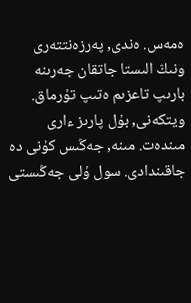ەمەس. ەندى, پەرزەنتتەرى ونىڭ الىستا جاتقان جەرىنە بارىپ تاعزىم ەتىپ تۇرماق. ويتكەنى, بۇل پارىز ءارى مىندەت. مىنە, جەڭىس كۇنى دە جاقىندادى. سول ۇلى جەڭىستى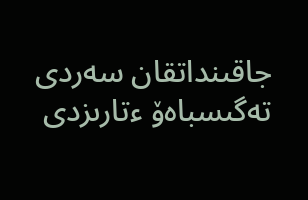جاقىنداتقان سەردى تەگىسباەۆ ءتارىزدى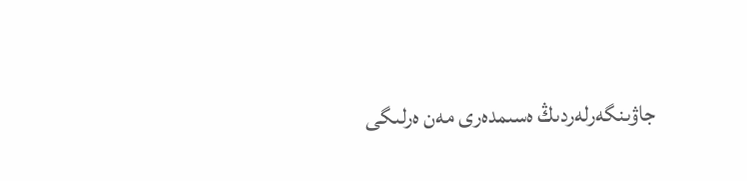جاۋىنگەرلەردىڭ ەسىمدەرى مەن ەرلىگى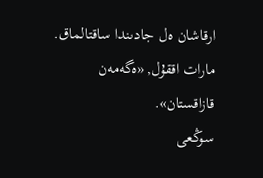ارقاشان ەل جادىندا ساقتالماق. مارات اققۇل, «ەگەمەن قازاقستان».
سوڭعى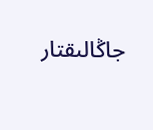جاڭالىقتار